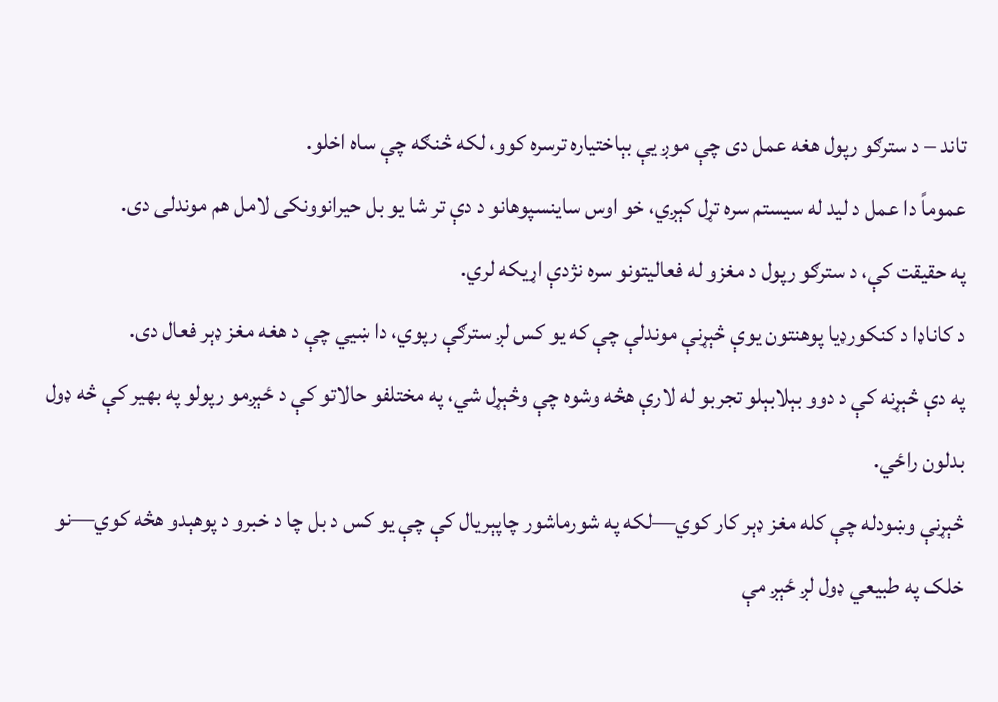تاند – د سترګو رپول هغه عمل دی چې موږ یې بېاختیاره ترسره کوو، لکه څنګه چې ساه اخلو.
عموماً دا عمل د لید له سیستم سره تړل کېږي، خو اوس ساینسپوهانو د دې تر شا یو بل حیرانوونکی لامل هم موندلی دی.
په حقیقت کې، د سترګو رپول د مغزو له فعالیتونو سره نژدې اړیکه لري.
د کاناډا د کنکورډیا پوهنتون یوې څېړنې موندلې چې که یو کس لږ سترګې رپوي، دا ښيي چې د هغه مغز ډېر فعال دی.
په دې څېړنه کې د دوو بېلابېلو تجربو له لارې هڅه وشوه چې وڅېړل شي، په مختلفو حالاتو کې د ځېږمو رپولو په بهیر کې څه ډول بدلون راځي.
څېړنې وښودله چې کله مغز ډېر کار کوي—لکه په شورماشور چاپېریال کې چې یو کس د بل چا د خبرو د پوهېدو هڅه کوي—نو خلک په طبیعي ډول لږ ځېږ مې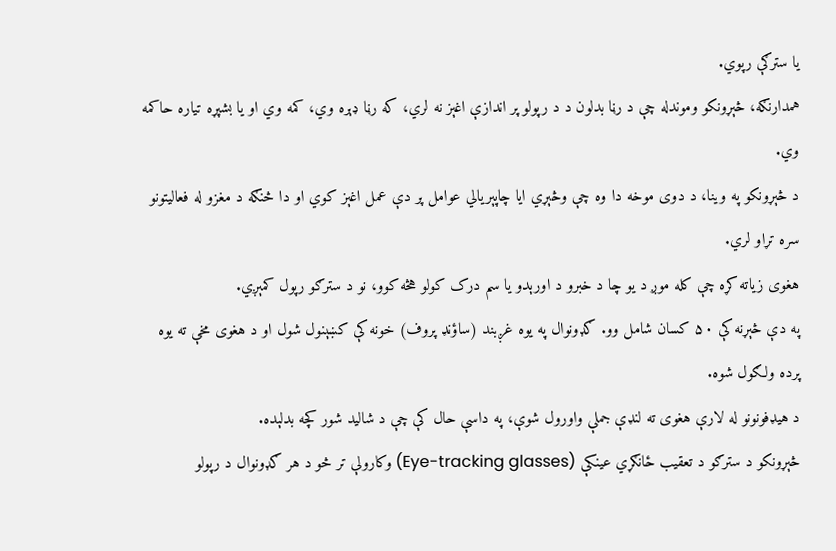یا سترګې رپوي.
همدارنګه، څېړونکو وموندله چې د رڼا بدلون د د رپولو پر اندازې اغېز نه لري، که رڼا ډېره وي، کمه وي او یا بشپړه تیاره حاکمه وي.
د څېړونکو په وینا، د دوی موخه دا وه چې وڅېړي ایا چاپېریالي عوامل پر دې عمل اغېز کوي او دا څنګه د مغزو له فعالیتونو سره تړاو لري.
هغوی زیاته کړه چې کله موږ د یو چا د خبرو د اورېدو یا سم درک کولو هڅه کوو، نو د سترګو رپول کمېږي.
په دې څېړنه کې ۵۰ کسان شامل وو. ګډونوال په یوه غږبند (ساؤنډ پروف) خونه کې کښېنول شول او د هغوی مخې ته یوه پرده ولګول شوه.
د هیډفونونو له لارې هغوی ته لنډې جملې واورول شوې، په داسې حال کې چې د شالید شور کچه بدلېده.
څېړونکو د سترګو د تعقیب ځانګړي عینکې (Eye-tracking glasses) وکارولې تر څو د هر ګډونوال د رپولو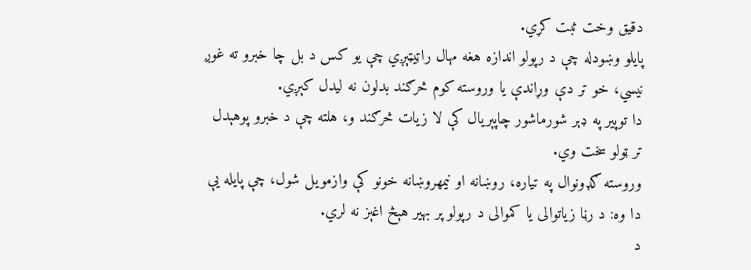دقیق وخت ثبت کړي.
پایلو وښودله چې د رپولو اندازه هغه مهال راټیټېږي چې یو کس د بل چا خبرو ته غوږ نیسي، خو تر دې وړاندې یا وروسته کوم څرګند بدلون نه لیدل کېږي.
دا توپیر په ډېر شورماشور چاپېریال کې لا زیات څرګند و، هلته چې د خبرو پوهېدل تر ټولو سخت وي.
وروسته ګډونوال په تیاره، روښانه او نیمهروښانه خونو کې وازمویل شول، چې پایله یې دا وه: د رڼا زیاتوالی یا کموالی د رپولو پر بهیر هېڅ اغېز نه لري.
د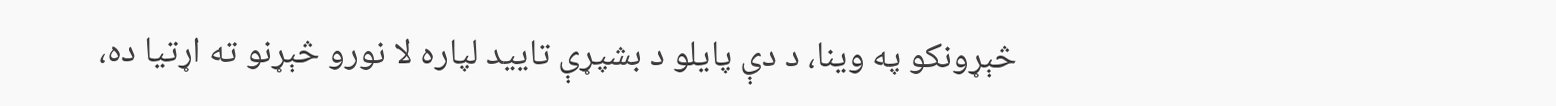څېړونکو په وینا، د دې پایلو د بشپړې تایید لپاره لا نورو څېړنو ته اړتیا ده،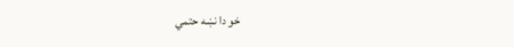خو دا نښه حتمي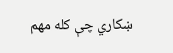ښکاري چې کله مهم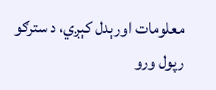معلومات اورېدل کېږي، د سترګو رپول ورو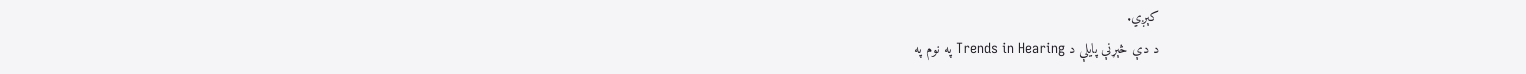کېږي.
د دې څېړنې پایلې د Trends in Hearing په نوم په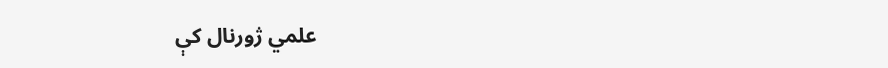علمي ژورنال کې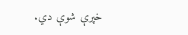خپرې شوې دي.